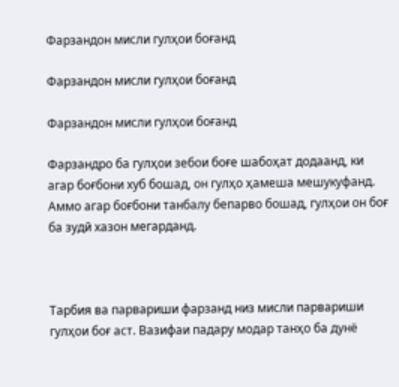Фарзандон мисли гулҳои боғанд

Фарзандон мисли гулҳои боғанд

Фарзандон мисли гулҳои боғанд

Фарзандро ба гулҳои зебои боғе шабоҳат додаанд, ки агар боғбони хуб бошад, он гулҳо ҳамеша мешукуфанд. Аммо агар боғбони танбалу бепарво бошад, гулҳои он боғ ба зудӣ хазон мегарданд.



Тарбия ва парвариши фарзанд низ мисли парвариши гулҳои боғ аст. Вазифаи падару модар танҳо ба дунё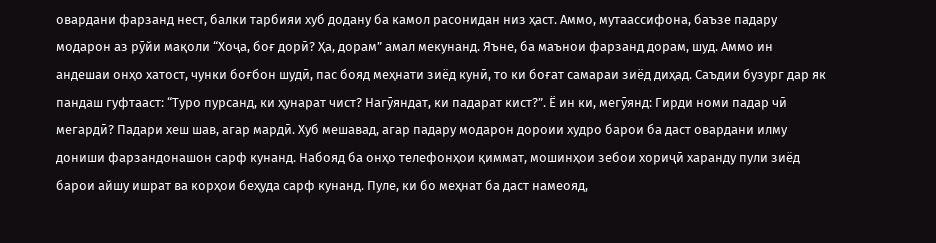овардани фарзанд нест, балки тарбияи хуб додану ба камол расонидан низ ҳаст. Аммо, мутаассифона, баъзе падару модарон аз рӯйи мақоли “Хоҷа, боғ дорӣ? Ҳа, дорам” амал мекунанд. Яъне, ба маънои фарзанд дорам, шуд. Аммо ин андешаи онҳо хатост, чунки боғбон шудӣ, пас бояд меҳнати зиёд кунӣ, то ки боғат самараи зиёд диҳад. Саъдии бузург дар як пандаш гуфтааст: “Туро пурсанд, ки ҳунарат чист? Нагӯяндат, ки падарат кист?”. Ё ин ки, мегӯянд: Гирди номи падар чӣ мегардӣ? Падари хеш шав, агар мардӣ. Хуб мешавад, агар падару модарон дороии худро барои ба даст овардани илму дониши фарзандонашон сарф кунанд. Набояд ба онҳо телефонҳои қиммат, мошинҳои зебои хориҷӣ харанду пули зиёд барои айшу ишрат ва корҳои беҳуда сарф кунанд. Пуле, ки бо меҳнат ба даст намеояд,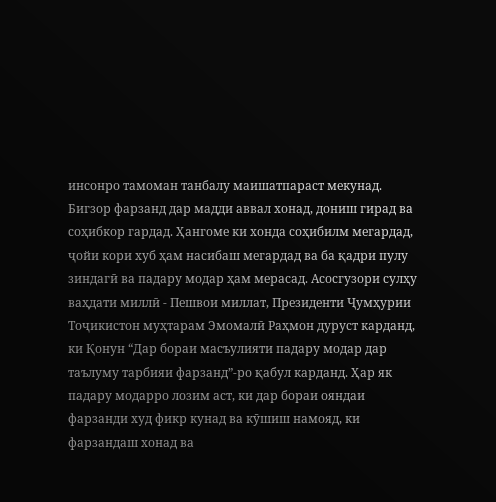инсонро тамоман танбалу маишатпараст мекунад. Бигзор фарзанд дар мадди аввал хонад, дониш гирад ва соҳибкор гардад. Ҳангоме ки хонда соҳибилм мегардад, ҷойи кори хуб ҳам насибаш мегардад ва ба қадри пулу зиндагӣ ва падару модар ҳам мерасад. Асосгузори сулҳу ваҳдати миллӣ - Пешвои миллат, Президенти Ҷумҳурии Тоҷикистон муҳтарам Эмомалӣ Раҳмон дуруст карданд, ки Қонун “Дар бораи масъулияти падару модар дар таълуму тарбияи фарзанд”-ро қабул карданд. Ҳар як падару модарро лозим аст, ки дар бораи ояндаи фарзанди худ фикр кунад ва кӯшиш намояд, ки фарзандаш хонад ва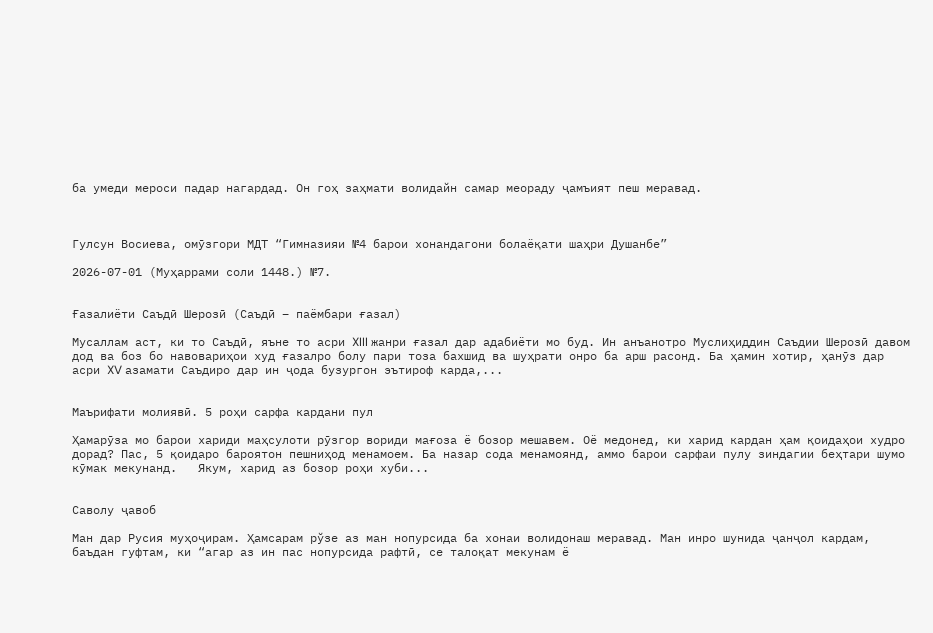ба умеди мероси падар нагардад. Он гоҳ заҳмати волидайн самар меораду ҷамъият пеш меравад.



Гулсун Восиева, омӯзгори МДТ “Гимназияи №4 барои хонандагони болаёқати шаҳри Душанбе”

2026-07-01 (Муҳаррами соли 1448.) №7.


Ғазалиёти Саъдӣ Шерозӣ (Саъдӣ – паёмбари ғазал)

Мусаллам аст, ки то Саъдӣ, яъне то асри XIII жанри ғазал дар адабиёти мо буд. Ин анъанотро Муслиҳиддин Саъдии Шерозӣ давом дод ва боз бо навовариҳои худ ғазалро болу пари тоза бахшид ва шуҳрати онро ба арш расонд. Ба ҳамин хотир, ҳанӯз дар асри XV азамати Саъдиро дар ин ҷода бузургон эътироф карда,...


Маърифати молиявӣ. 5 роҳи сарфа кардани пул

Ҳамарӯза мо барои хариди маҳсулоти рӯзгор вориди мағоза ё бозор мешавем. Оё медонед, ки харид кардан ҳам қоидаҳои худро дорад? Пас, 5 қоидаро бароятон пешниҳод менамоем. Ба назар сода менамоянд, аммо барои сарфаи пулу зиндагии беҳтари шумо кӯмак мекунанд.   Якум, харид аз бозор роҳи хуби...


Саволу ҷавоб

Ман дар Русия муҳоҷирам. Ҳамсарам рўзе аз ман нопурсида ба хонаи волидонаш меравад. Ман инро шунида ҷанҷол кардам, баъдан гуфтам, ки “агар аз ин пас нопурсида рафтӣ, се талоқат мекунам ё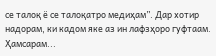се талоқ ё се талоқатро медиҳам”. Дар хотир надорам, ки кадом яке аз ин лафзҳоро гуфтаам. Ҳамсарам...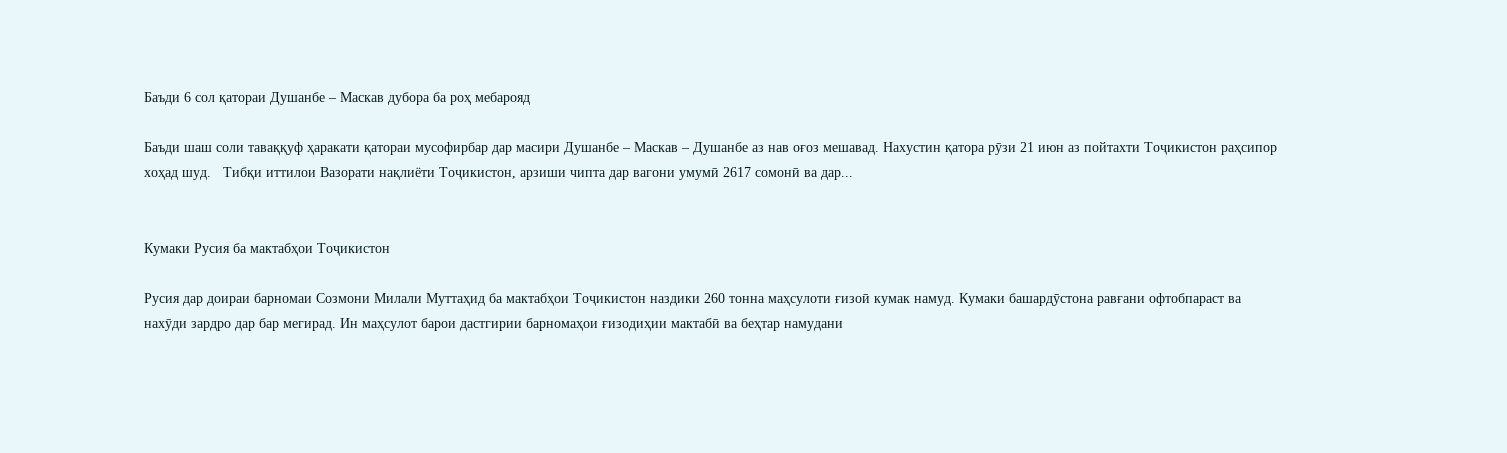Баъди 6 сол қатораи Душанбе – Маскав дубора ба роҳ мебарояд

Баъди шаш соли таваққуф ҳаракати қатораи мусофирбар дар масири Душанбе – Маскав – Душанбе аз нав оғоз мешавад. Нахустин қатора рӯзи 21 июн аз пойтахти Тоҷикистон раҳсипор хоҳад шуд.   Тибқи иттилои Вазорати нақлиёти Тоҷикистон, арзиши чипта дар вагони умумӣ 2617 сомонӣ ва дар...


Кумаки Русия ба мактабҳои Тоҷикистон

Русия дар доираи барномаи Созмони Милали Муттаҳид ба мактабҳои Тоҷикистон наздики 260 тонна маҳсулоти ғизоӣ кумак намуд. Кумаки башардӯстона равғани офтобпараст ва нахӯди зардро дар бар мегирад. Ин маҳсулот барои дастгирии барномаҳои ғизодиҳии мактабӣ ва беҳтар намудани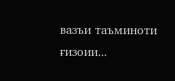вазъи таъминоти ғизоии...